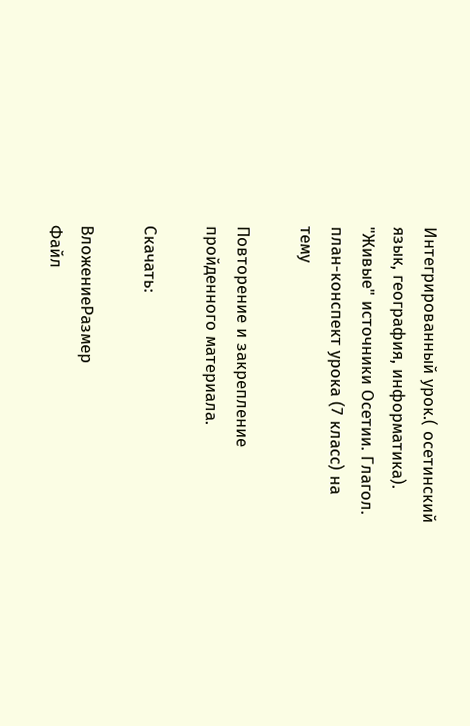Интегрированный урок.( осетинский язык, география, информатика). "Живые" источники Осетии. Глагол.
план-конспект урока (7 класс) на тему

Повторение и закрепление пройденного материала.

Скачать:

ВложениеРазмер
Файл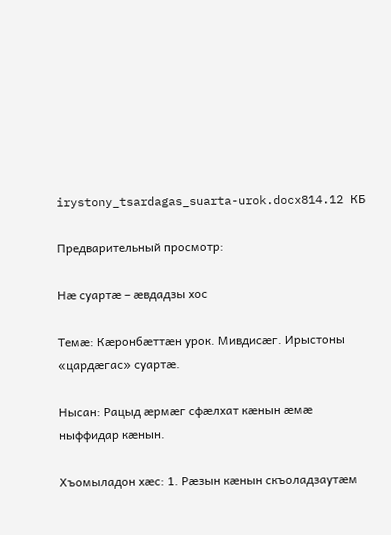irystony_tsardagas_suarta-urok.docx814.12 КБ

Предварительный просмотр:

Нæ суартæ – æвдадзы хос

Темæ: Кæронбæттæн урок. Мивдисæг. Ирыстоны «цардæгас» суартæ.

Нысан: Рацыд æрмæг сфæлхат кæнын æмæ ныффидар кæнын.

Хъомыладон хæс: 1. Рæзын кæнын скъоладзаутæм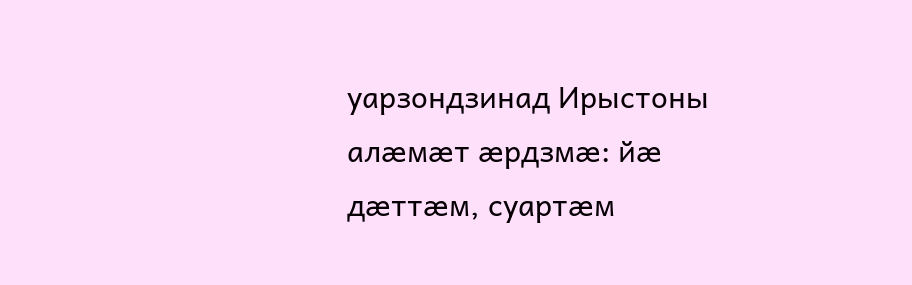уарзондзинад Ирыстоны алæмæт æрдзмæ: йæ дæттæм, суартæм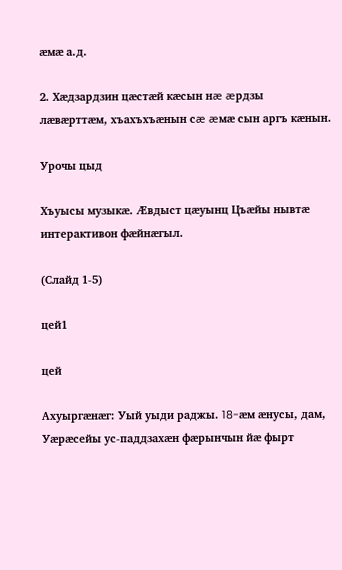æмæ а.д.

2. Хæдзардзин цæстæй кæсын нæ æрдзы лæвæрттæм, хъахъхъæнын сæ æмæ сын аргъ кæнын.

Урочы цыд

Хъуысы музыкæ. Æвдыст цæуынц Цъæйы нывтæ интерактивон фæйнæгыл.

(Слайд 1-5)

цей1

цей

Ахуыргæнæг: Уый уыди раджы. 18-æм æнусы, дам, Уæрæсейы ус-паддзахæн фæрынчын йæ фырт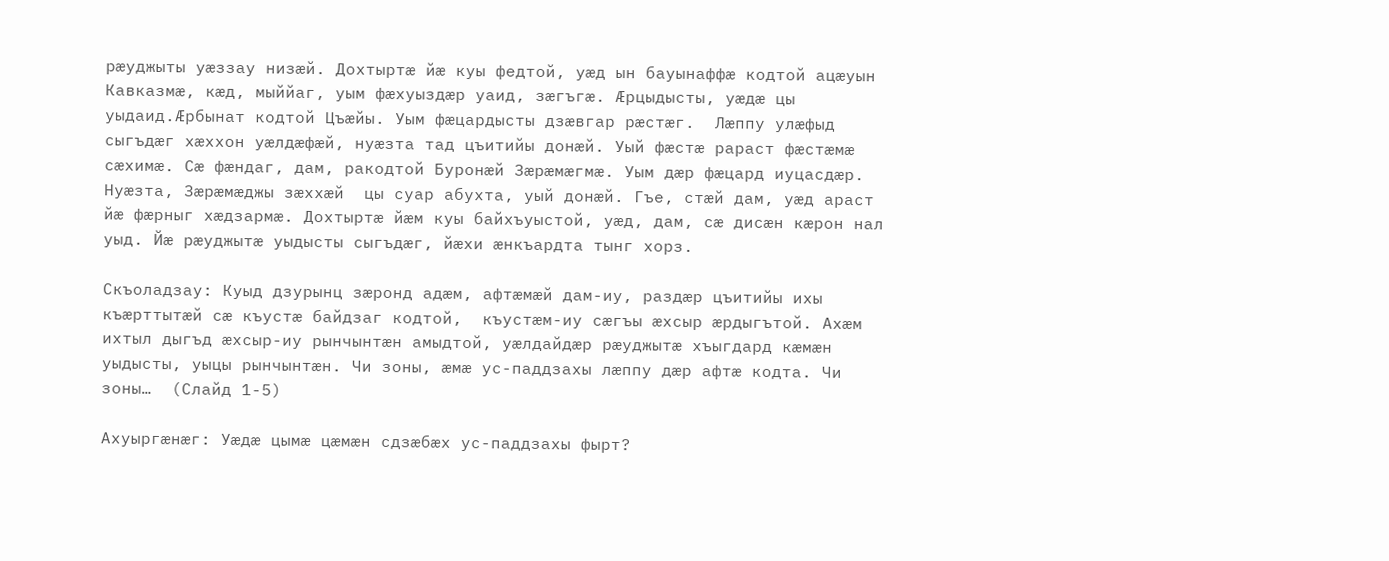рæуджыты уæззау низæй. Дохтыртæ йæ куы федтой, уæд ын бауынаффæ кодтой ацæуын Кавказмæ, кæд, мыййаг, уым фæхуыздæр уаид, зæгъгæ. Æрцыдысты, уæдæ цы уыдаид.Æрбынат кодтой Цъæйы. Уым фæцардысты дзæвгар рæстæг.  Лæппу улæфыд сыгъдæг хæххон уæлдæфæй, нуæзта тад цъитийы донæй. Уый фæстæ рараст фæстæмæ сæхимæ. Сæ фæндаг, дам, ракодтой Буронæй Зæрæмæгмæ. Уым дæр фæцард иуцасдæр. Нуæзта, Зæрæмæджы зæххæй  цы суар абухта, уый донæй. Гъе, стæй дам, уæд араст йæ фæрныг хæдзармæ. Дохтыртæ йæм куы байхъуыстой, уæд, дам, сæ дисæн кæрон нал уыд. Йæ рæуджытæ уыдысты сыгъдæг, йæхи æнкъардта тынг хорз.

Скъоладзау: Куыд дзурынц зæронд адæм, афтæмæй дам-иу, раздæр цъитийы ихы къæрттытæй сæ къустæ байдзаг кодтой,  къустæм-иу сæгъы æхсыр æрдыгътой. Ахæм ихтыл дыгъд æхсыр-иу рынчынтæн амыдтой, уæлдайдæр рæуджытæ хъыгдард кæмæн уыдысты, уыцы рынчынтæн. Чи зоны, æмæ ус-паддзахы лæппу дæр афтæ кодта. Чи зоны…  (Слайд 1-5)

Ахуыргæнæг: Уæдæ цымæ цæмæн сдзæбæх ус-паддзахы фырт?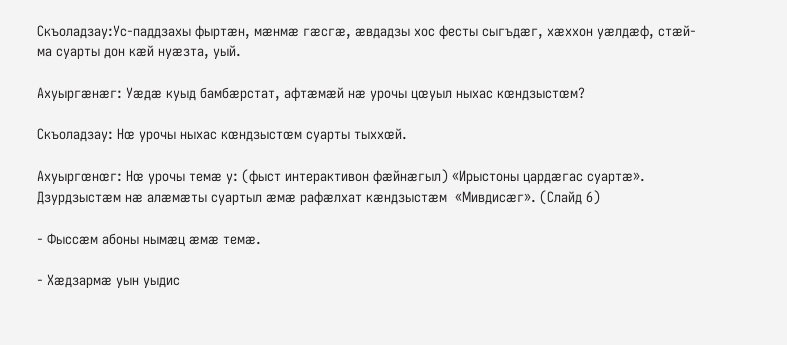Скъоладзау:Ус-паддзахы фыртæн, мæнмæ гæсгæ, æвдадзы хос фесты сыгъдæг, хæххон уæлдæф, стæй-ма суарты дон кæй нуæзта, уый.

Ахуыргæнæг: Уæдæ куыд бамбæрстат, афтæмæй нæ урочы цœуыл ныхас кœндзыстœм?

Скъоладзау: Нœ урочы ныхас кœндзыстœм суарты тыххœй.

Ахуыргœнœг: Нœ урочы темæ у: (фыст интерактивон фæйнæгыл) «Ирыстоны цардæгас суартæ». Дзурдзыстæм нæ алæмæты суартыл æмæ рафæлхат кæндзыстæм  «Мивдисæг». (Слайд 6)

- Фыссæм абоны нымæц æмæ темæ.

- Хæдзармæ уын уыдис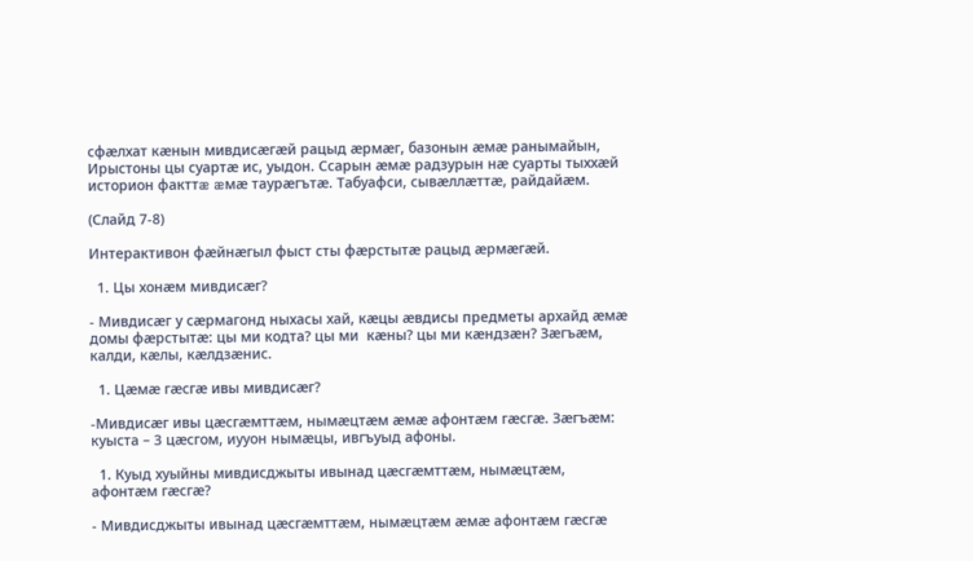сфæлхат кæнын мивдисæгæй рацыд æрмæг, базонын æмæ ранымайын, Ирыстоны цы суартæ ис, уыдон. Ссарын æмæ радзурын нæ суарты тыххæй историон факттæ æмæ таурæгътæ. Табуафси, сывæллæттæ, райдайæм.

(Слайд 7-8)

Интерактивон фæйнæгыл фыст сты фæрстытæ рацыд æрмæгæй.

  1. Цы хонæм мивдисæг?

- Мивдисæг у сæрмагонд ныхасы хай, кæцы æвдисы предметы архайд æмæ домы фæрстытæ: цы ми кодта? цы ми  кæны? цы ми кæндзæн? Зæгъæм, калди, кæлы, кæлдзæнис.

  1. Цæмæ гæсгæ ивы мивдисæг?

-Мивдисæг ивы цæсгæмттæм, нымæцтæм æмæ афонтæм гæсгæ. Зæгъæм: куыста – 3 цæсгом, иууон нымæцы, ивгъуыд афоны.

  1. Куыд хуыйны мивдисджыты ивынад цæсгæмттæм, нымæцтæм, афонтæм гæсгæ?

- Мивдисджыты ивынад цæсгæмттæм, нымæцтæм æмæ афонтæм гæсгæ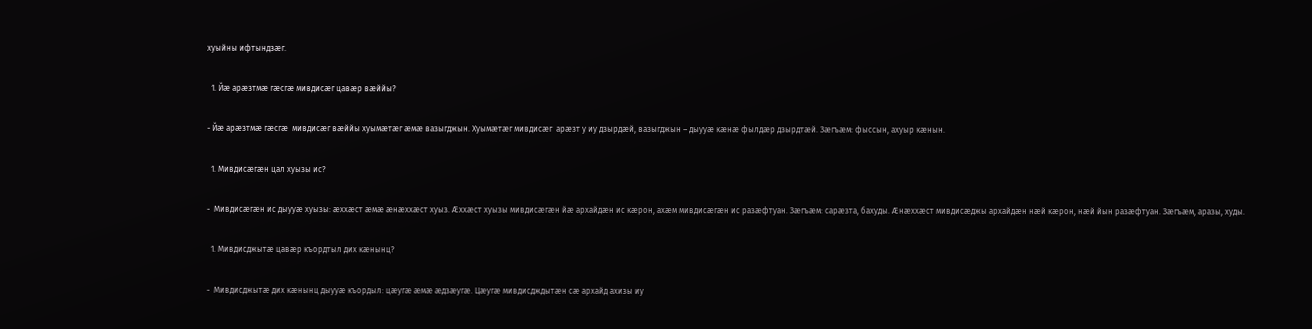хуыйны ифтындзæг.

  1. Йæ арæзтмæ гæсгæ мивдисæг цавæр вæййы?

- Йæ арæзтмæ гæсгæ  мивдисæг вæййы хуымæтæг æмæ вазыгджын. Хуымæтæг мивдисæг  арæзт у иу дзырдæй, вазыгджын – дыууæ кæнæ фылдæр дзырдтæй. Зæгъæм: фыссын, ахуыр кæнын.

  1. Мивдисæгæн цал хуызы ис?

-  Мивдисæгæн ис дыууæ хуызы: æххæст æмæ æнæххæст хуыз. Æххæст хуызы мивдисæгæн йæ архайдæн ис кæрон, ахæм мивдисæгæн ис разæфтуан. Зæгъæм: сарæзта, бахуды. Æнæххæст мивдисæджы архайдæн нæй кæрон, нæй йын разæфтуан. Зæгъæм, аразы, худы.

  1. Мивдисджытæ цавæр къордтыл дих кæнынц?

-  Мивдисджытæ дих кæнынц дыууæ къордыл: цæугæ æмæ æдзæугæ. Цæугæ мивдисдждытæн сæ архайд ахизы иу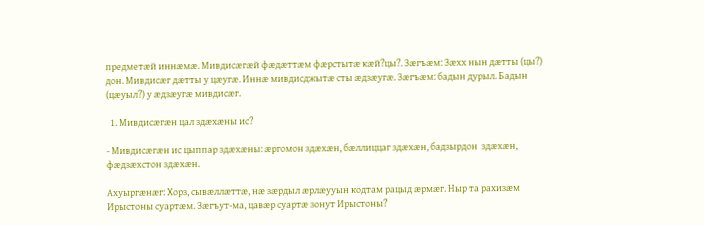предметæй иннæмæ. Мивдисæгæй фæдæттæм фæрстытæ кæй?цы?. Зæгъæм: Зæхх нын дæтты (цы?) дон. Мивдисæг дæтты у цæугæ. Иннæ мивдисджытæ сты æдзæугæ. Зæгъæм: бадын дурыл. Бадын  (цæуыл?) у æдзæугæ мивдисæг.

  1. Мивдисæгæн цал здæхæны ис?

- Мивдисæгæн ис цыппар здæхæны: æргомон здæхæн, бæллиццаг здæхæн, бадзырдон  здæхæн, фæдзæхстон здæхæн.

Ахуыргæнæг: Хорз, сывæллæттæ, нæ зæрдыл æрлæууын кодтам рацыд æрмæг. Ныр та рахизæм Ирыстоны суартæм. Зæгъут-ма, цавæр суартæ зонут Ирыстоны?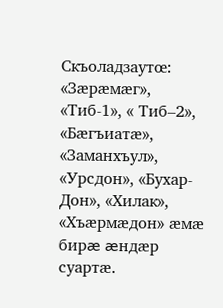Скъоладзаутœ:  «Зæрæмæг», «Тиб-1», « Тиб–2», «Бæгъиатæ», «Заманхъул», «Урсдон», «Бухар-Дон», «Хилак», «Хъæрмæдон» æмæ бирæ æндæр суартæ.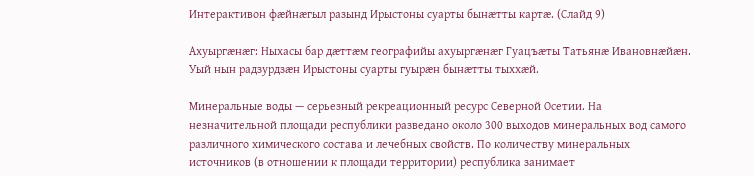Интерактивон фæйнæгыл разынд Ирыстоны суарты бынæтты картæ. (Слайд 9)

Ахуыргæнæг: Ныхасы бар дæттæм географийы ахуыргæнæг Гуацъæты Татьянæ Ивановнæйæн. Уый нын радзурдзæн Ирыстоны суарты гуырæн бынæтты тыххæй.

Минеральные воды — серьезный рекреационный ресурс Северной Осетии. На незначительной площади республики разведано около 300 выходов минеральных вод самого различного химического состава и лечебных свойств. По количеству минеральных источников (в отношении к площади территории) республика занимает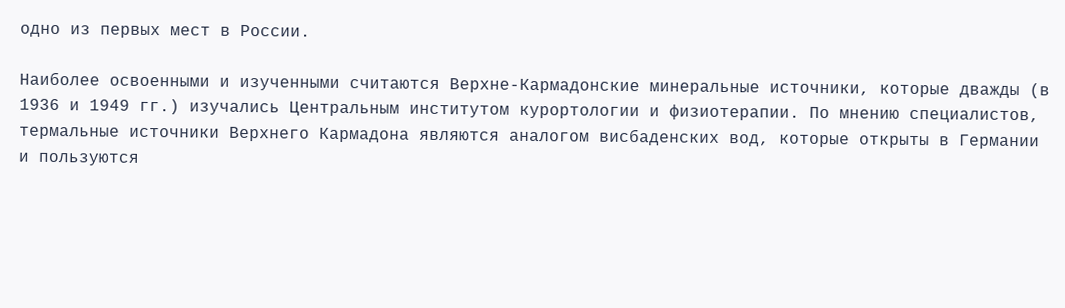одно из первых мест в России.

Наиболее освоенными и изученными считаются Верхне-Кармадонские минеральные источники, которые дважды (в 1936 и 1949 гг.) изучались Центральным институтом курортологии и физиотерапии. По мнению специалистов, термальные источники Верхнего Кармадона являются аналогом висбаденских вод, которые открыты в Германии и пользуются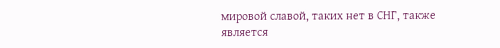мировой славой, таких нет в СНГ, также является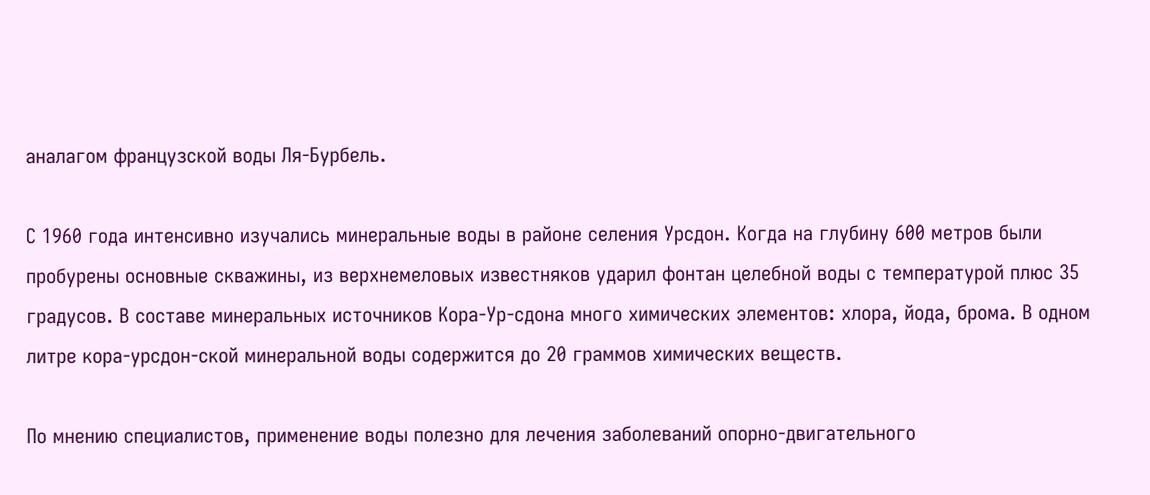аналагом французской воды Ля-Бурбель.

С 1960 года интенсивно изучались минеральные воды в районе селения Урсдон. Когда на глубину 600 метров были пробурены основные скважины, из верхнемеловых известняков ударил фонтан целебной воды с температурой плюс 35 градусов. В составе минеральных источников Кора-Ур-сдона много химических элементов: хлора, йода, брома. В одном литре кора-урсдон-ской минеральной воды содержится до 20 граммов химических веществ.

По мнению специалистов, применение воды полезно для лечения заболеваний опорно-двигательного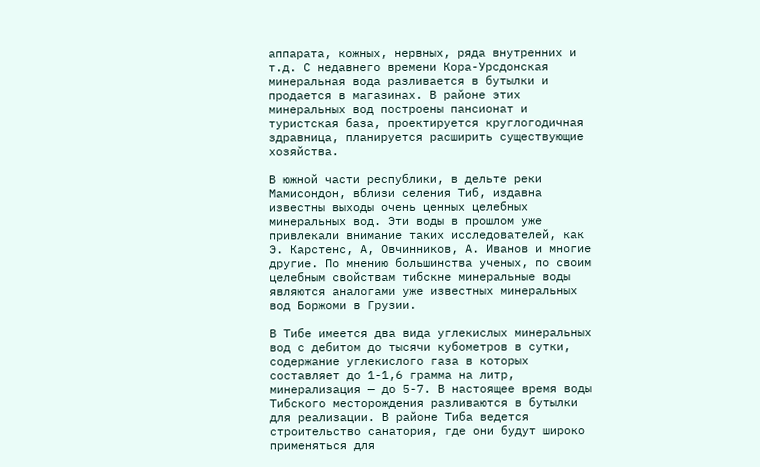аппарата, кожных, нервных, ряда внутренних и т.д. С недавнего времени Кора-Урсдонская минеральная вода разливается в бутылки и продается в магазинах. В районе этих минеральных вод построены пансионат и туристская база, проектируется круглогодичная здравница, планируется расширить существующие хозяйства.

В южной части республики, в дельте реки Мамисондон, вблизи селения Тиб, издавна известны выходы очень ценных целебных минеральных вод. Эти воды в прошлом уже привлекали внимание таких исследователей, как Э. Карстенс, А, Овчинников, А. Иванов и многие другие. По мнению большинства ученых, по своим целебным свойствам тибскне минеральные воды являются аналогами уже известных минеральных вод Боржоми в Грузии.

В Тибе имеется два вида углекислых минеральных вод с дебитом до тысячи кубометров в сутки, содержание углекислого газа в которых составляет до 1-1,6 грамма на литр, минерализация — до 5-7. В настоящее время воды Тибского месторождения разливаются в бутылки для реализации. В районе Тиба ведется строительство санатория, где они будут широко применяться для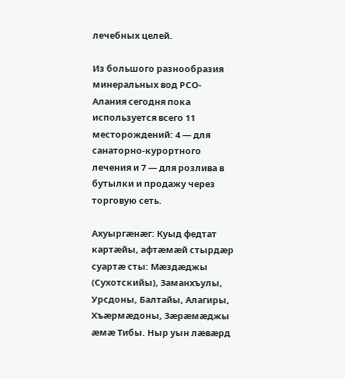лечебных целей.

Из большого разнообразия минеральных вод РСО-Алания сегодня пока используется всего 11 месторождений: 4 — для санаторно-курортного лечения и 7 — для розлива в бутылки и продажу через торговую сеть.

Ахуыргæнæг: Куыд федтат картæйы, афтæмæй стырдæр суартæ сты: Мæздæджы (Сухотскийы), Заманхъулы, Урсдоны, Балтайы, Алагиры, Хъæрмæдоны, Зæрæмæджы æмæ Тибы. Ныр уын лæвæрд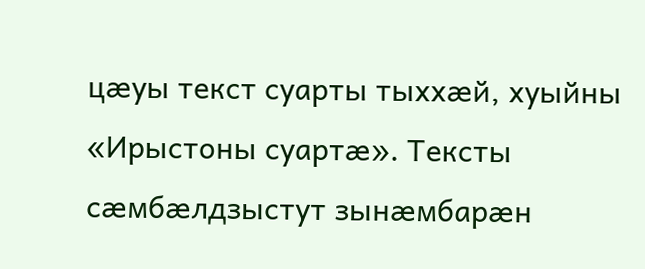цæуы текст суарты тыххæй, хуыйны «Ирыстоны суартæ». Тексты сæмбæлдзыстут зынæмбарæн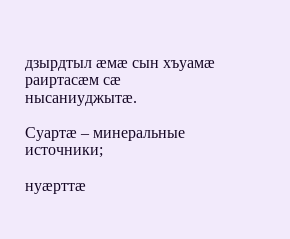дзырдтыл æмæ сын хъуамæ раиртасæм сæ нысаниуджытæ.

Суартæ – минеральные источники;

нуæрттæ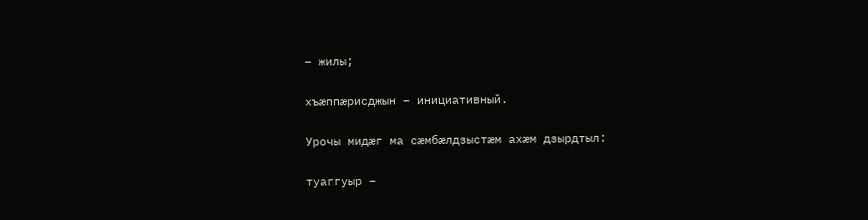– жилы;

хъæппæрисджын – инициативный.

Урочы мидæг ма сæмбæлдзыстæм ахæм дзырдтыл:

туаггуыр –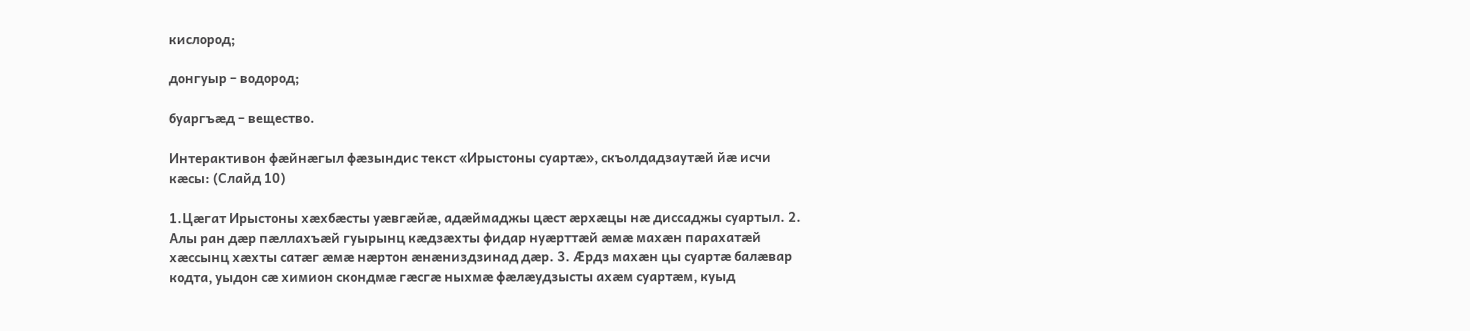кислород;

донгуыр – водород;

буаргъæд – вещество.

Интерактивон фæйнæгыл фæзындис текст «Ирыстоны суартæ», скъолдадзаутæй йæ исчи кæсы: (Слайд 10)

1.Цæгат Ирыстоны хæхбæсты уæвгæйæ, адæймаджы цæст æрхæцы нæ диссаджы суартыл. 2. Алы ран дæр пæллахъæй гуырынц кæдзæхты фидар нуæрттæй æмæ махæн парахатæй хæссынц хæхты сатæг æмæ нæртон æнæниздзинад дæр. 3. Æрдз махæн цы суартæ балæвар кодта, уыдон сæ химион скондмæ гæсгæ ныхмæ фæлæудзысты ахæм суартæм, куыд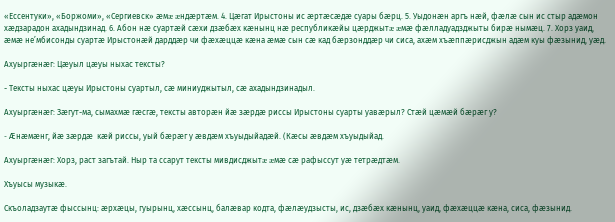«Ессентуки», «Боржоми», «Сергиевск» æмæ æндæртæм. 4. Цæгат Ирыстоны ис æртæсæдæ суары бæрц. 5. Уыдонæн аргъ нæй, фæлæ сын ис стыр адæмон хæдзарадон ахадындзинад. 6. Абон нæ суартæй сæхи дзæбæх кæнынц нæ республикæйы цæрджытæ æмæ фæлладуадзджыты бирæ нымæц. 7. Хорз уаид, æмæ не’мбисонды суартæ Ирыстонæй дарддæр чи фæхæццæ кæна æмæ сын сæ кад бæрзонддæр чи сиса, ахæм хъæппæрисджын адæм куы фæзынид, уæд.

Ахуыргæнæг: Цæуыл цæуы ныхас тексты?

- Тексты ныхас цæуы Ирыстоны суартыл, сæ миниуджытыл, сæ ахадындзинадыл.

Ахуыргæнæг: Зæгут-ма, сымахмæ гæсгæ, тексты авторæн йæ зæрдæ риссы Ирыстоны суарты уавæрыл? Стæй цæмæй бæрæг у?

- Æнæмæнг, йæ зæрдæ  кæй риссы, уый бæрæг у æвдæм хъуыдыйадæй. (Кæсы æвдæм хъуыдыйад.

Ахуыргæнæг: Хорз, раст загътай. Ныр та ссарут тексты мивдисджытæ æмæ сæ рафыссут уæ тетрæдтæм.

Хъуысы музыкæ.

Скъоладзаутæ фыссынц: æрхæцы, гуырынц, хæссынц, балæвар кодта, фæлæудзысты, ис, дзæбæх кæнынц, уаид, фæхæццæ кæна, сиса, фæзынид.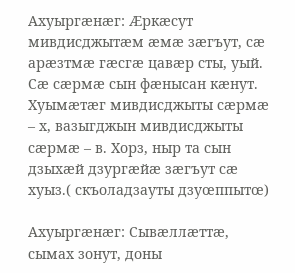Ахуыргæнæг: Æркæсут мивдисджытæм æмæ зæгъут, сæ арæзтмæ гæсгæ цавæр сты, уый. Сæ сæрмæ сын фæнысан кæнут. Хуымæтæг мивдисджыты сæрмæ – х, вазыгджын мивдисджыты сæрмæ – в. Хорз, ныр та сын дзыхæй дзургæйæ зæгъут сæ хуыз.( скъоладзауты дзуœппытœ)

Ахуыргæнæг: Сывæллæттæ, сымах зонут, доны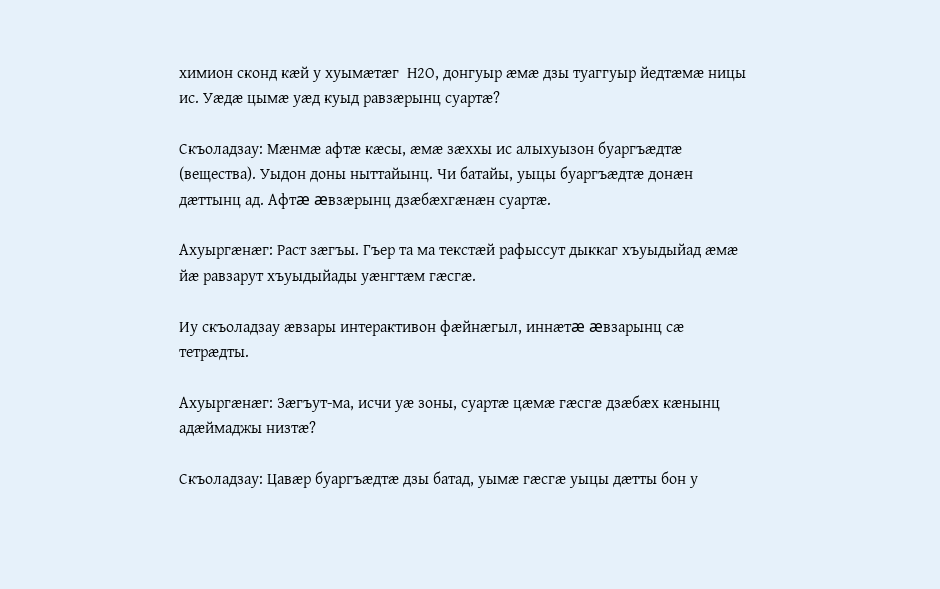химион сконд кæй у хуымæтæг  Н2О, донгуыр æмæ дзы туаггуыр йедтæмæ ницы ис. Уæдæ цымæ уæд куыд равзæрынц суартæ?

Скъоладзау: Мæнмæ афтæ кæсы, æмæ зæххы ис алыхуызон буаргъæдтæ (вещества). Уыдон доны ныттайынц. Чи батайы, уыцы буаргъæдтæ донæн дæттынц ад. Афтæ æвзæрынц дзæбæхгæнæн суартæ.

Ахуыргæнæг: Раст зæгъы. Гъер та ма текстæй рафыссут дыккаг хъуыдыйад æмæ йæ равзарут хъуыдыйады уæнгтæм гæсгæ.

Иу скъоладзау æвзары интерактивон фæйнæгыл, иннæтæ æвзарынц сæ тетрæдты.

Ахуыргæнæг: Зæгъут-ма, исчи уæ зоны, суартæ цæмæ гæсгæ дзæбæх кæнынц адæймаджы низтæ?

Скъоладзау: Цавæр буаргъæдтæ дзы батад, уымæ гæсгæ уыцы дæтты бон у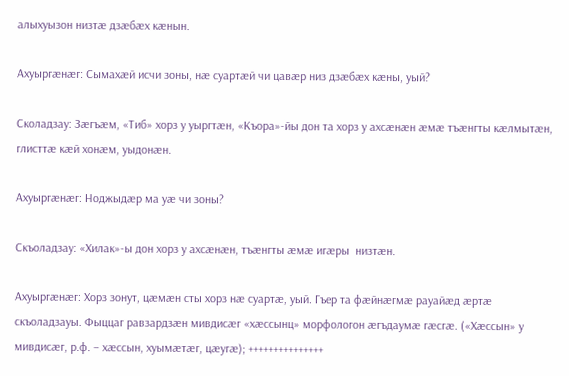алыхуызон низтæ дзæбæх кæнын.

Ахуыргæнæг: Сымахæй исчи зоны, нæ суартæй чи цавæр низ дзæбæх кæны, уый?

Сколадзау: Зæгъæм, «Тиб» хорз у уыргтæн, «Къора»-йы дон та хорз у ахсæнæн æмæ тъæнгты кæлмытæн, глисттæ кæй хонæм, уыдонæн.

Ахуыргæнæг: Ноджыдæр ма уæ чи зоны?

Скъоладзау: «Хилак»-ы дон хорз у ахсæнæн, тъæнгты æмæ игæры  низтæн.

Ахуыргæнæг: Хорз зонут, цæмæн сты хорз нæ суартæ, уый. Гъер та фæйнæгмæ рауайæд æртæ скъоладзауы. Фыццаг равзардзæн мивдисæг «хæссынц» морфологон æгъдаумæ гæсгæ. («Хæссын» у мивдисæг, р.ф. – хæссын, хуымæтæг, цæугæ); +++++++++++++++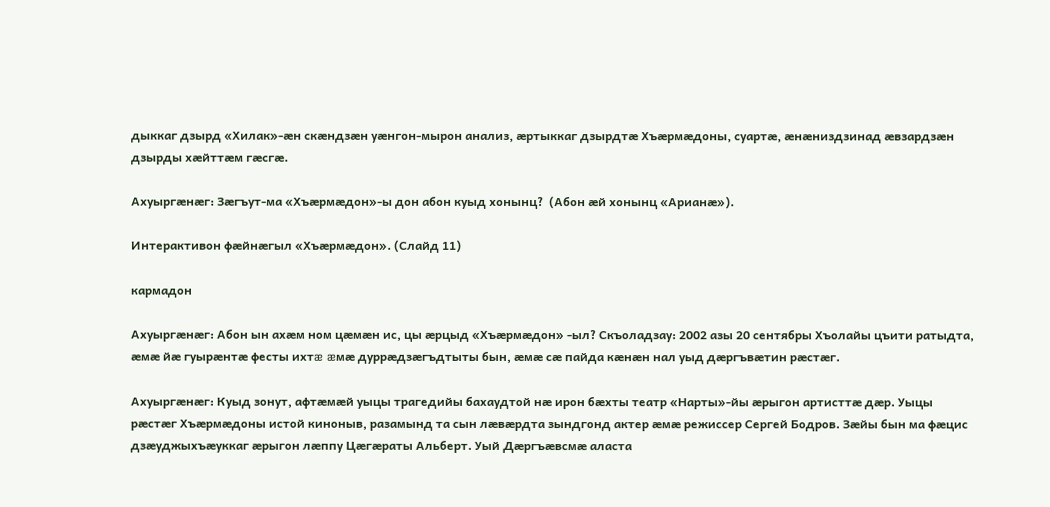дыккаг дзырд «Хилак»-æн скæндзæн уæнгон-мырон анализ, æртыккаг дзырдтæ Хъæрмæдоны, суартæ, æнæниздзинад æвзардзæн дзырды хæйттæм гæсгæ.

Ахуыргæнæг: Зæгъут-ма «Хъæрмæдон»-ы дон абон куыд хонынц?  (Абон æй хонынц «Арианæ»).

Интерактивон фæйнæгыл «Хъæрмæдон». (Слайд 11)

кармадон

Ахуыргæнæг: Абон ын ахæм ном цæмæн ис, цы æрцыд «Хъæрмæдон» -ыл? Скъоладзау: 2002 азы 20 сентябры Хъолайы цъити ратыдта, æмæ йæ гуырæнтæ фесты ихтæ æмæ дуррæдзæгъдтыты бын, æмæ сæ пайда кæнæн нал уыд дæргъвæтин рæстæг.

Ахуыргæнæг: Куыд зонут, афтæмæй уыцы трагедийы бахаудтой нæ ирон бæхты театр «Нарты»-йы æрыгон артисттæ дæр. Уыцы рæстæг Хъæрмæдоны истой киноныв, разамынд та сын лæвæрдта зындгонд актер æмæ режиссер Сергей Бодров. Зæйы бын ма фæцис  дзæуджыхъæуккаг æрыгон лæппу Цæгæраты Альберт. Уый Дæргъæвсмæ аласта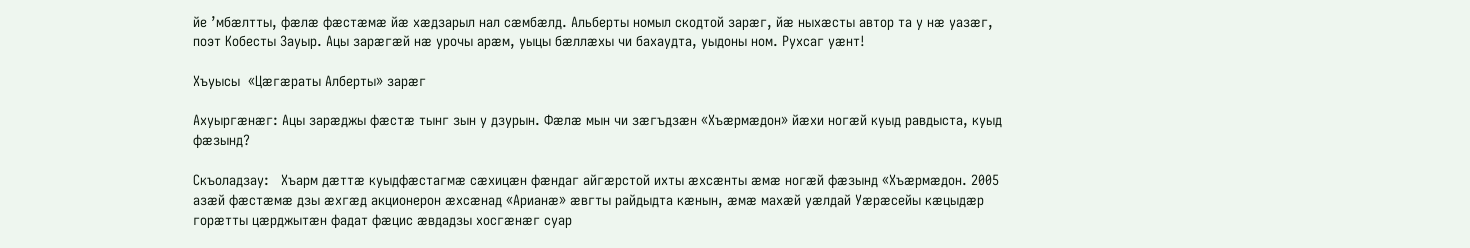йе ’мбæлтты, фæлæ фæстæмæ йæ хæдзарыл нал сæмбæлд. Альберты номыл скодтой зарæг, йæ ныхæсты автор та у нæ уазæг, поэт Кобесты Зауыр. Ацы зарæгæй нæ урочы арæм, уыцы бæллæхы чи бахаудта, уыдоны ном. Рухсаг уæнт!

Хъуысы  «Цæгæраты Алберты» зарæг

Ахуыргæнæг: Ацы зарæджы фæстæ тынг зын у дзурын. Фæлæ мын чи зæгъдзæн «Хъæрмæдон» йæхи ногæй куыд равдыста, куыд фæзынд?

Скъоладзау:   Хъарм дæттæ куыдфæстагмæ сæхицæн фæндаг айгæрстой ихты æхсæнты æмæ ногæй фæзынд «Хъæрмæдон. 2005 азæй фæстæмæ дзы æхгæд акционерон æхсæнад «Арианæ» æвгты райдыдта кæнын, æмæ махæй уæлдай Уæрæсейы кæцыдæр горæтты цæрджытæн фадат фæцис æвдадзы хосгæнæг суар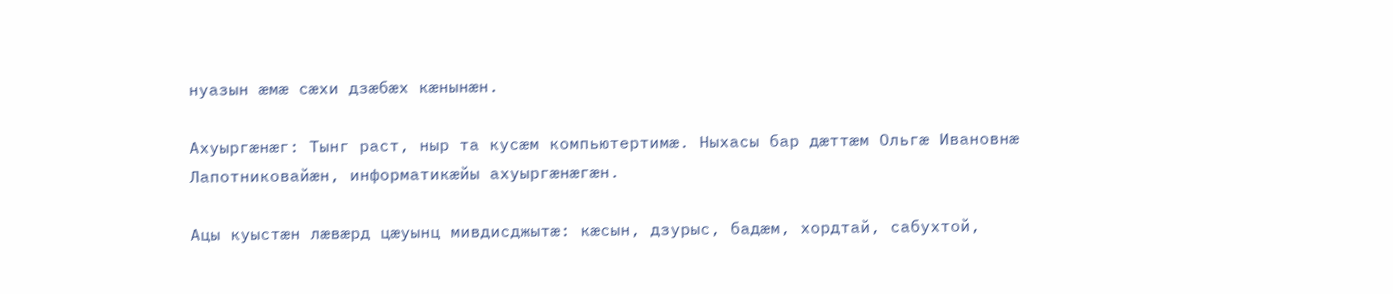нуазын æмæ сæхи дзæбæх кæнынæн.

Ахуыргæнæг: Тынг раст, ныр та кусæм компьютертимæ. Ныхасы бар дæттæм Ольгæ Ивановнæ Лапотниковайæн, информатикæйы ахуыргæнæгæн.

Ацы куыстæн лæвæрд цæуынц мивдисджытæ: кæсын, дзурыс, бадæм, хордтай, сабухтой,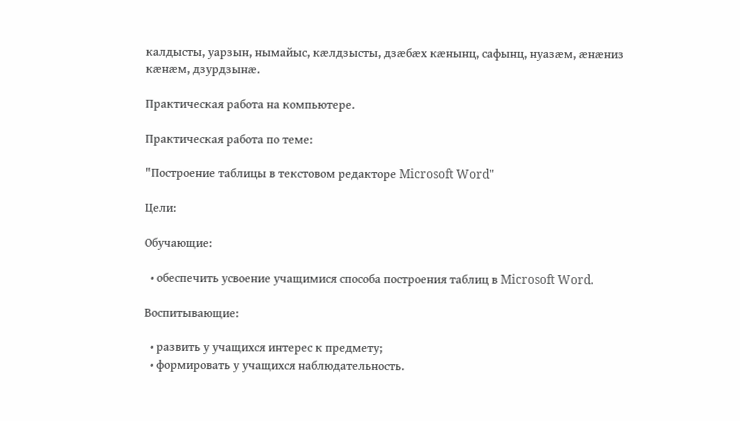калдысты, уарзын, нымайыс, кæлдзысты, дзæбæх кæнынц, сафынц, нуазæм, æнæниз кæнæм, дзурдзынæ.

Практическая работа на компьютере.

Практическая работа по теме:

"Построение таблицы в текстовом редакторе Microsoft Word"

Цели:

Обучающие:

  • обеспечить усвоение учащимися способа построения таблиц в Microsoft Word.

Воспитывающие:

  • развить у учащихся интерес к предмету;
  • формировать у учащихся наблюдательность.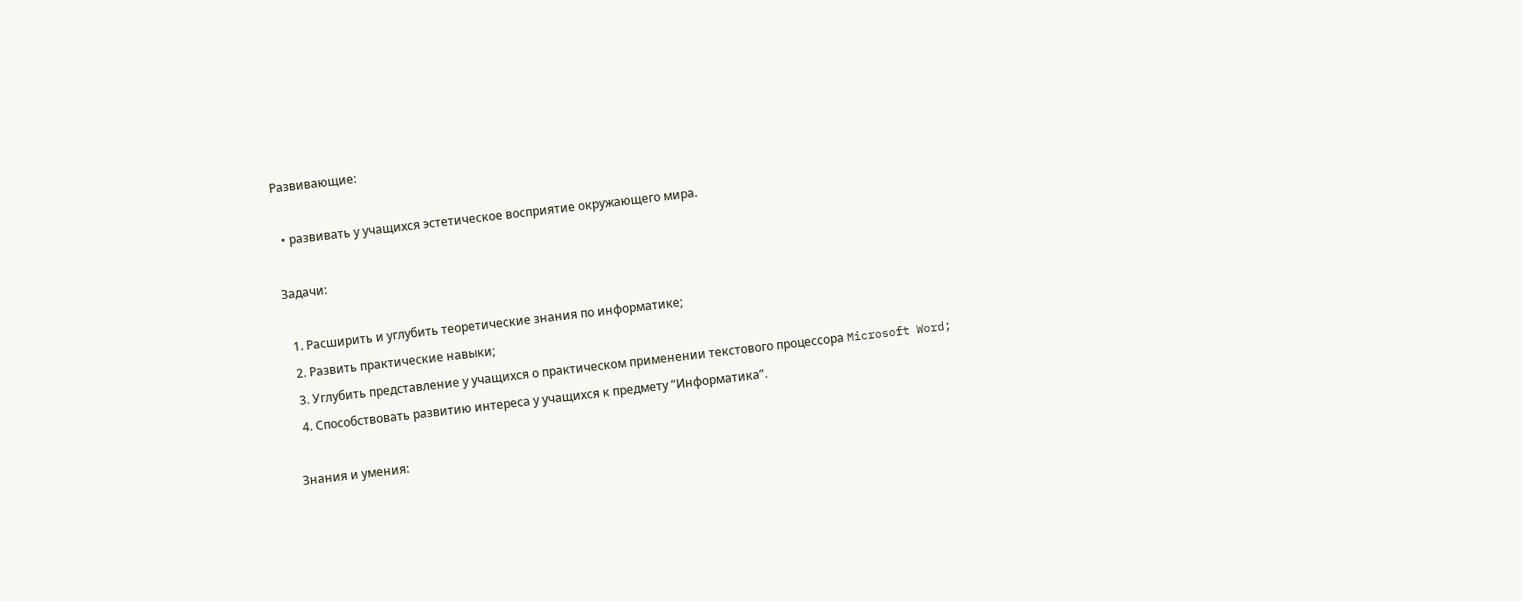Развивающие:

  • развивать у учащихся эстетическое восприятие окружающего мира.

Задачи:

  1. Расширить и углубить теоретические знания по информатике;
  2. Развить практические навыки;
  3. Углубить представление у учащихся о практическом применении текстового процессора Microsoft Word;
  4. Способствовать развитию интереса у учащихся к предмету “Информатика”.

Знания и умения: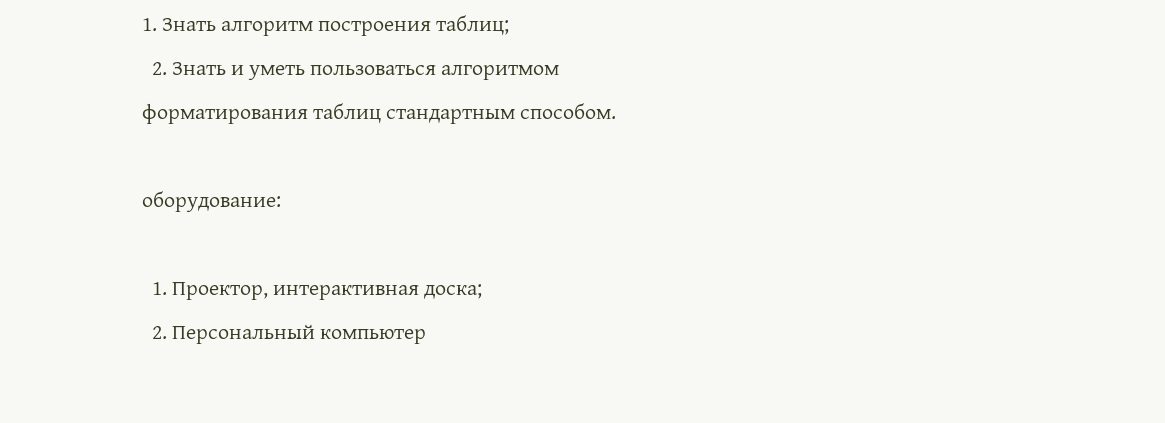1. Знать алгоритм построения таблиц;
  2. Знать и уметь пользоваться алгоритмом форматирования таблиц стандартным способом.

оборудование:

  1. Проектор, интерактивная доска;
  2. Персональный компьютер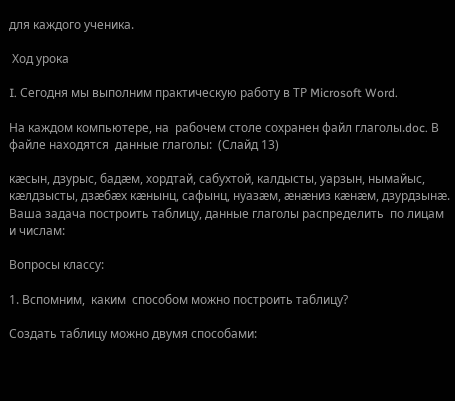для каждого ученика.

 Ход урока

I. Сегодня мы выполним практическую работу в ТР Microsoft Word.

На каждом компьютере, на  рабочем столе сохранен файл глаголы.doc. В файле находятся  данные глаголы:  (Слайд 13)

кæсын, дзурыс, бадæм, хордтай, сабухтой, калдысты, уарзын, нымайыс, кæлдзысты, дзæбæх кæнынц, сафынц, нуазæм, æнæниз кæнæм, дзурдзынæ. Ваша задача построить таблицу, данные глаголы распределить  по лицам и числам:

Вопросы классу:

1. Вспомним,  каким  способом можно построить таблицу?

Создать таблицу можно двумя способами: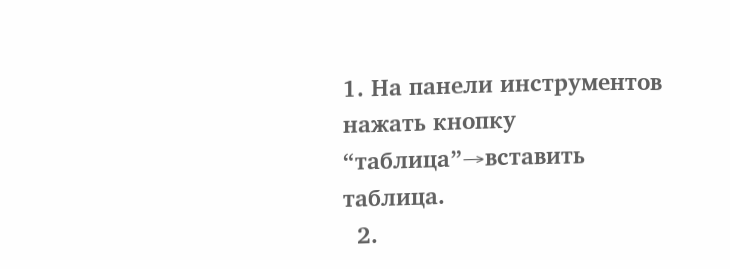1. На панели инструментов нажать кнопку “таблица”→вставить таблица.
  2.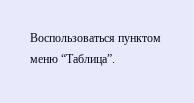Воспользоваться пунктом меню “Таблица”.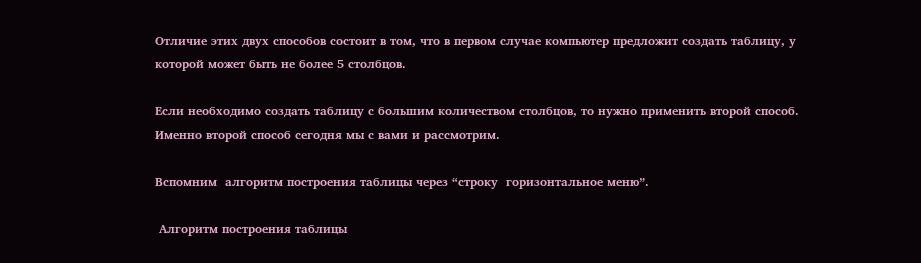Отличие этих двух способов состоит в том, что в первом случае компьютер предложит создать таблицу, у которой может быть не более 5 столбцов.

Если необходимо создать таблицу с большим количеством столбцов, то нужно применить второй способ. Именно второй способ сегодня мы с вами и рассмотрим.

Вспомним  алгоритм построения таблицы через “строку  горизонтальное меню”.

 Алгоритм построения таблицы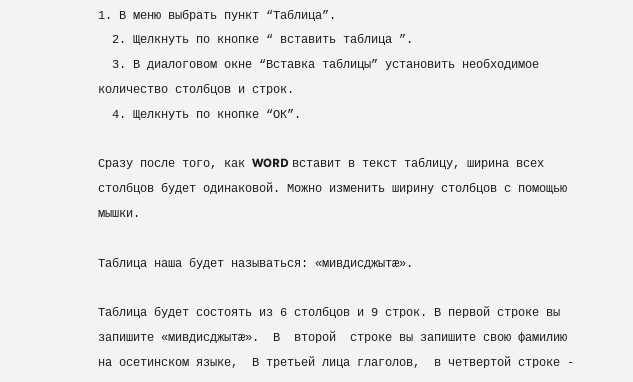1. В меню выбрать пункт “Таблица”.
  2. Щелкнуть по кнопке “ вставить таблица ”.
  3. В диалоговом окне “Вставка таблицы” установить необходимое количество столбцов и строк.
  4. Щелкнуть по кнопке “ОК”.

Сразу после того, как WORD вставит в текст таблицу, ширина всех столбцов будет одинаковой. Можно изменить ширину столбцов с помощью мышки.

Таблица наша будет называться: «мивдисджытæ».

Таблица будет состоять из 6 столбцов и 9 строк. В первой строке вы запишите «мивдисджытæ».  В  второй  строке вы запишите свою фамилию на осетинском языке,  В третьей лица глаголов,  в четвертой строке -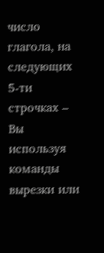число  глагола, на следующих 5-ти строчках – Вы используя команды вырезки или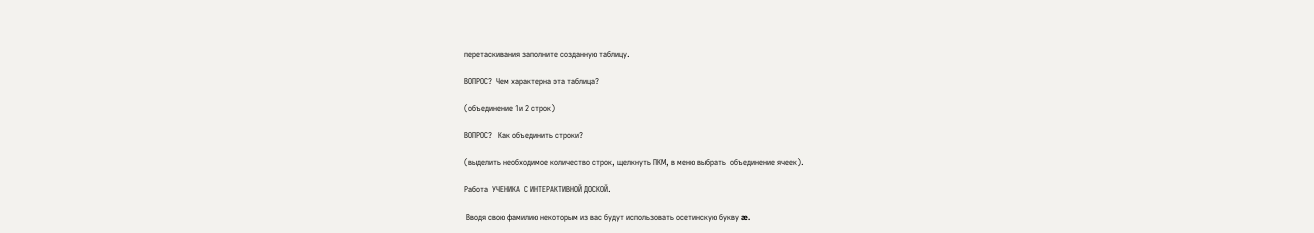перетаскивания заполните созданную таблицу.

ВОПРОС?  Чем характерна эта таблица?

(объединение 1и 2 строк)

ВОПРОС?   Как объединить строки?

(выделить необходимое количество строк, щелкнуть ПКМ, в меню выбрать  объединение ячеек).

Работа  УЧЕНИКА  С ИНТЕРАКТИВНОЙ ДОСКОЙ.

 Вводя свою фамилию некоторым из вас будут использовать осетинскую букву æ.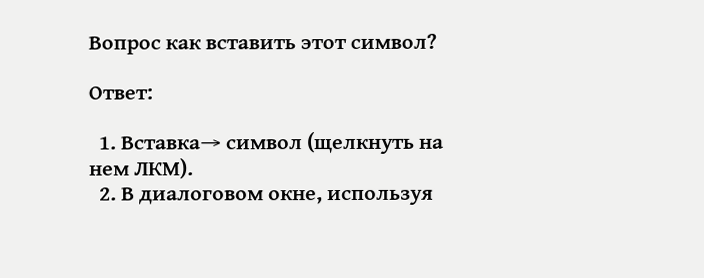Вопрос как вставить этот символ?

Ответ:

  1. Вставка→ символ (щелкнуть на нем ЛКМ).
  2. В диалоговом окне, используя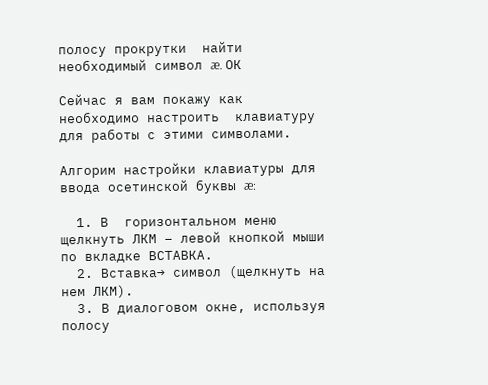полосу прокрутки  найти необходимый символ æ. ОК

Сейчас я вам покажу как необходимо настроить  клавиатуру для работы с этими символами.

Алгорим настройки клавиатуры для ввода осетинской буквы æ:

  1. В  горизонтальном меню щелкнуть ЛКМ – левой кнопкой мыши  по вкладке ВСТАВКА.
  2. Вставка→ символ (щелкнуть на нем ЛКМ).
  3. В диалоговом окне, используя полосу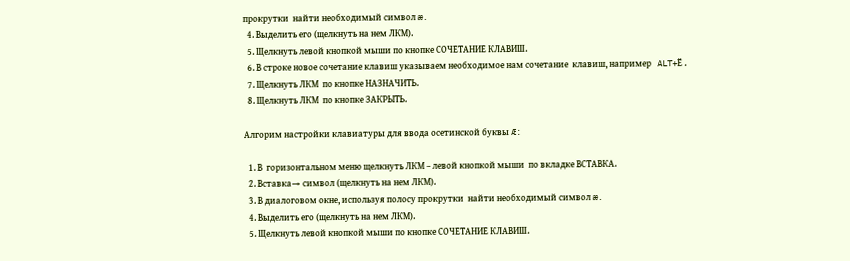прокрутки  найти необходимый символ æ.
  4. Выделить его (щелкнуть на нем ЛКМ).
  5. Щелкнуть левой кнопкой мыши по кнопке СОЧЕТАНИЕ КЛАВИШ.
  6. В строке новое сочетание клавиш указываем необходимое нам сочетание  клавиш, например   ALT+Ё .
  7. Щелкнуть ЛКМ  по кнопке НАЗНАЧИТЬ.
  8. Щелкнуть ЛКМ  по кнопке ЗАКРЫТЬ.

Алгорим настройки клавиатуры для ввода осетинской буквы Æ:

  1. В  горизонтальном меню щелкнуть ЛКМ – левой кнопкой мыши  по вкладке ВСТАВКА.
  2. Вставка→ символ (щелкнуть на нем ЛКМ).
  3. В диалоговом окне, используя полосу прокрутки  найти необходимый символ æ.
  4. Выделить его (щелкнуть на нем ЛКМ).
  5. Щелкнуть левой кнопкой мыши по кнопке СОЧЕТАНИЕ КЛАВИШ.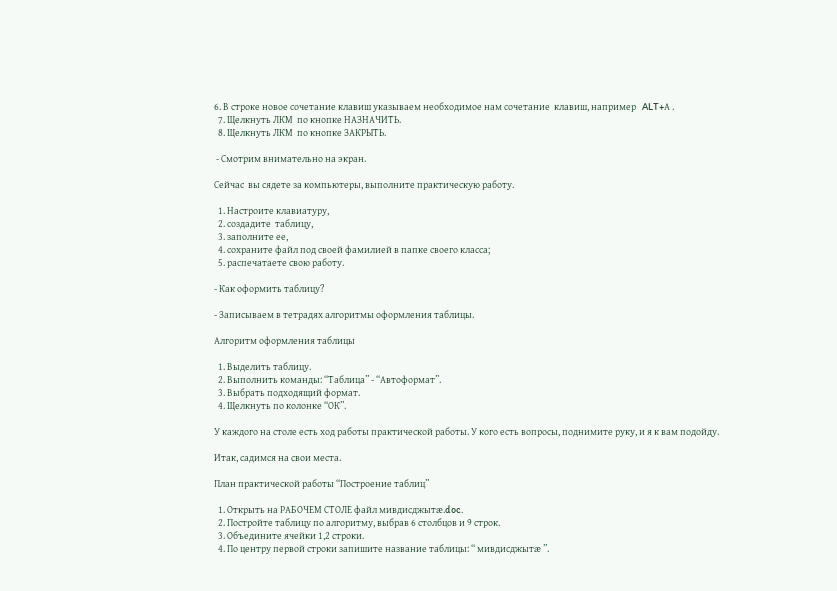6. В строке новое сочетание клавиш указываем необходимое нам сочетание  клавиш, например   ALT+А .
  7. Щелкнуть ЛКМ  по кнопке НАЗНАЧИТЬ.
  8. Щелкнуть ЛКМ  по кнопке ЗАКРЫТЬ.

 - Смотрим внимательно на экран.

Сейчас  вы сядете за компьютеры, выполните практическую работу.

  1. Настроите клавиатуру,
  2. создадите  таблицу,
  3. заполните ее,
  4. сохраните файл под своей фамилией в папке своего класса;
  5. распечатаете свою работу.

- Как оформить таблицу?

- Записываем в тетрадях алгоритмы оформления таблицы.

Алгоритм оформления таблицы

  1. Выделить таблицу.
  2. Выполнить команды: “Таблица” - “Автоформат”.
  3. Выбрать подходящий формат.
  4. Щелкнуть по колонке “ОК”.

У каждого на столе есть ход работы практической работы. У кого есть вопросы, поднимите руку, и я к вам подойду.

Итак, садимся на свои места.

План практической работы “Построение таблиц”

  1. Открыть на РАБОЧЕМ СТОЛЕ файл мивдисджытæ.doc.
  2. Постройте таблицу по алгоритму, выбрав 6 столбцов и 9 строк.
  3. Объедините ячейки 1,2 строки.
  4. По центру первой строки запишите название таблицы: “ мивдисджытæ ”.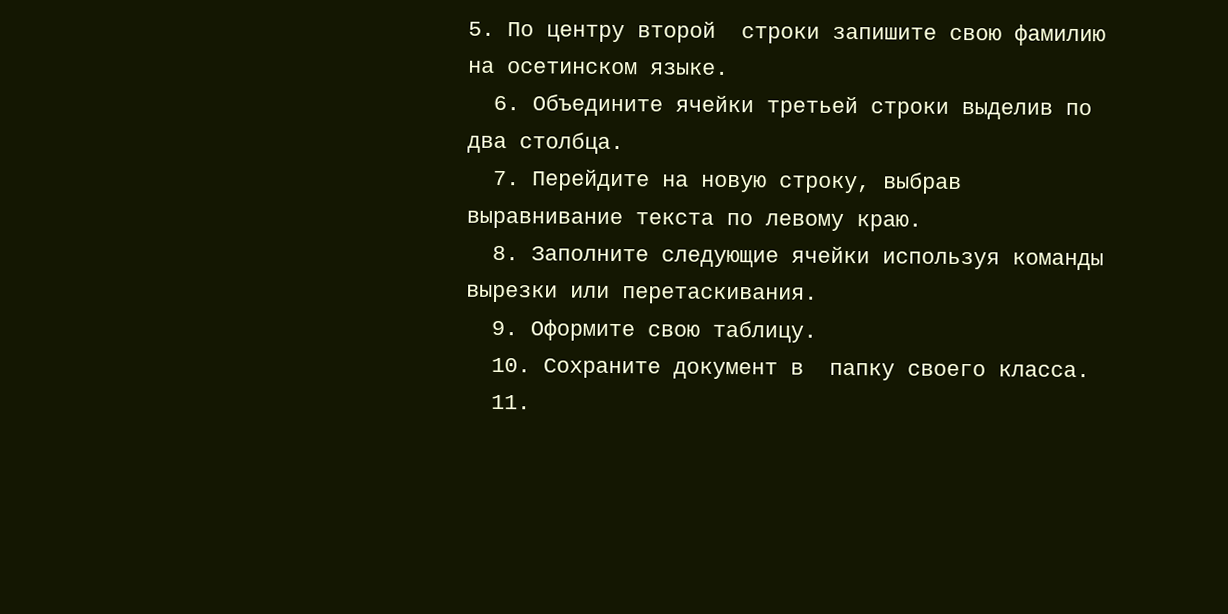5. По центру второй  строки запишите свою фамилию на осетинском языке.
  6. Объедините ячейки третьей строки выделив по два столбца.
  7. Перейдите на новую строку, выбрав выравнивание текста по левому краю.
  8. Заполните следующие ячейки используя команды вырезки или перетаскивания.
  9. Оформите свою таблицу.
  10. Сохраните документ в  папку своего класса.
  11.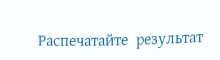Распечатайте  результат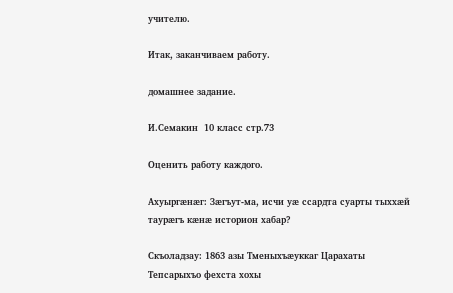учителю.

Итак, заканчиваем работу.

домашнее задание.

И.Семакин  10 класс стр.73

Оценить работу каждого.

Ахуыргæнæг: Зæгъут-ма, исчи уæ ссардта суарты тыххæй таурæгъ кæнæ историон хабар?

Скъоладзау: 1863 азы Тменыхъæуккаг Царахаты Тепсарыхъо фехста хохы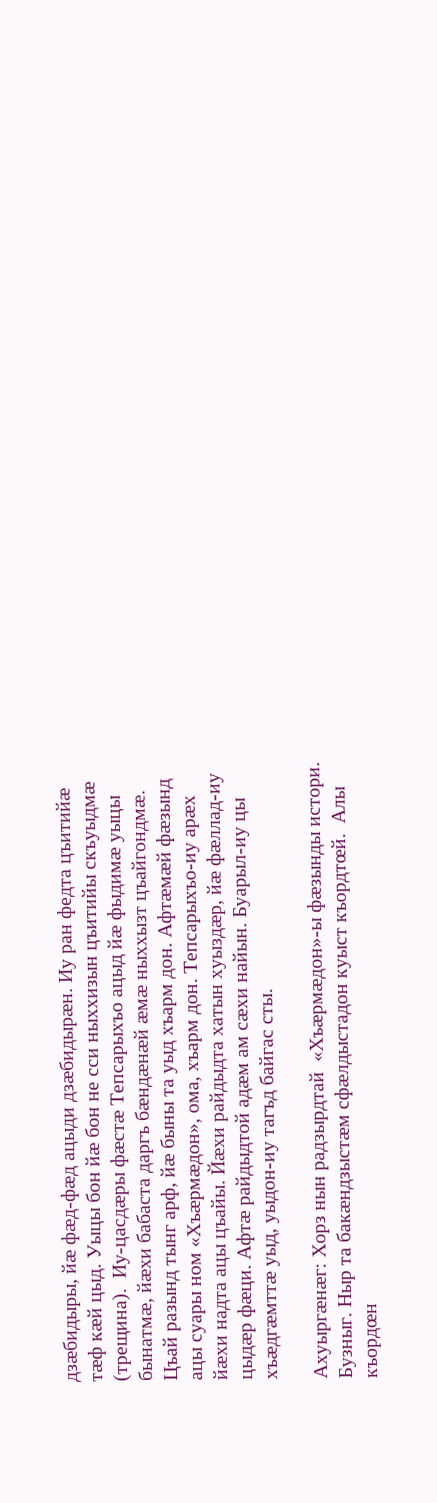дзæбидыры, йæ фæд-фæд ацыди дзæбидырæн. Иу ран федта цъитийæ тæф кæй цыд. Уыцы бон йæ бон не сси ныххизын цъитийы скъуыдмæ (трещина).  Иу-цасдæры фæстæ Тепсарыхъо ацыд йæ фыдимæ уыцы бынатмæ, йæхи бабаста даргъ бæндæнæй æмæ ныххызт цъайгондмæ. Цъай разынд тынг арф, йæ быны та уыд хъарм дон. Афтæмæй фæзынд ацы суары ном «Хъæрмæдон», ома, хъарм дон. Тепсарыхъо-иу арæх йæхи надта ацы цъайы. Йæхи райдыдта хатын хуыздæр, йæ фæллад-иу цыдæр фæци. Афтæ райдыдтой адæм ам сæхи найын. Буарыл-иу цы хъæдгæмттæ уыд, уыдон-иу тагъд байгас сты.

Ахуыргæнæг: Хорз нын радзырдтай  «Хъæрмæдон»-ы фæзынды истори. Бузныг. Ныр та бакæндзыстæм сфæлдыстадон куыст къордтœй.  Алы къордœн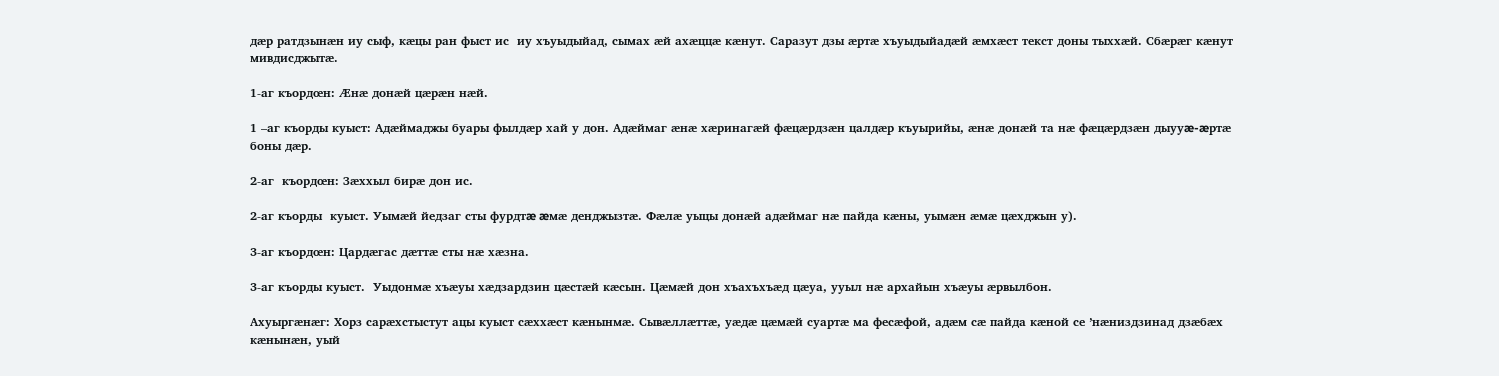дæр ратдзынæн иу сыф, кæцы ран фыст ис  иу хъуыдыйад, сымах æй ахæццæ кæнут. Саразут дзы æртæ хъуыдыйадæй æмхæст текст доны тыххæй. Сбæрæг кæнут мивдисджытæ.

1-аг къордœн: Æнæ донæй цæрæн нæй.

1 –аг къорды куыст: Адæймаджы буары фылдæр хай у дон. Адæймаг æнæ хæринагæй фæцæрдзæн цалдæр къуырийы, æнæ донæй та нæ фæцæрдзæн дыууæ-æртæ боны дæр.

2-аг  къордœн: Зæххыл бирæ дон ис.

2-аг къорды  куыст. Уымæй йедзаг сты фурдтæ æмæ денджызтæ. Фæлæ уыцы донæй адæймаг нæ пайда кæны, уымæн æмæ цæхджын у).

3-аг къордœн: Цардæгас дæттæ сты нæ хæзна.

3-аг къорды куыст.  Уыдонмæ хъæуы хæдзардзин цæстæй кæсын. Цæмæй дон хъахъхъæд цæуа, ууыл нæ архайын хъæуы æрвылбон.

Ахуыргæнæг: Хорз сарæхстыстут ацы куыст сæххæст кæнынмæ. Сывæллæттæ, уæдæ цæмæй суартæ ма фесæфой, адæм сæ пайда кæной се ’нæниздзинад дзæбæх кæнынæн, уый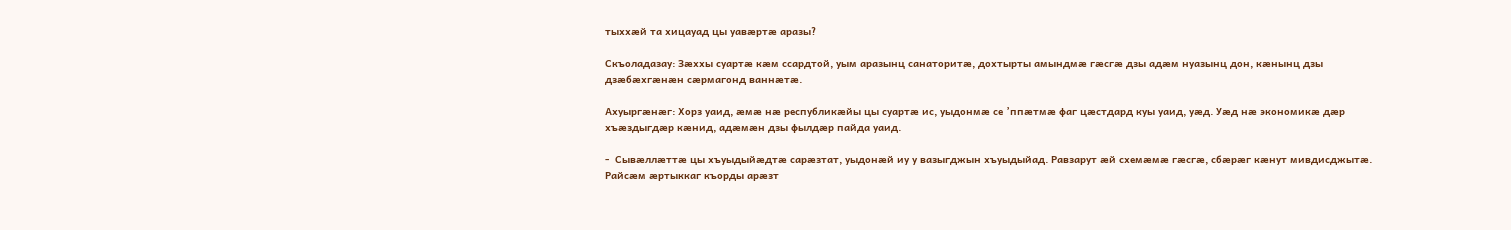тыххæй та хицауад цы уавæртæ аразы?

Скъоладазау: Зæххы суартæ кæм ссардтой, уым аразынц санаторитæ, дохтырты амындмæ гæсгæ дзы адæм нуазынц дон, кæнынц дзы дзæбæхгæнæн сæрмагонд ваннæтæ.

Ахуыргæнæг: Хорз уаид, æмæ нæ республикæйы цы суартæ ис, уыдонмæ се ’ппæтмæ фаг цæстдард куы уаид, уæд. Уæд нæ экономикæ дæр хъæздыгдæр кæнид, адæмæн дзы фылдæр пайда уаид.

-  Сывæллæттæ цы хъуыдыйæдтæ сарæзтат, уыдонæй иу у вазыгджын хъуыдыйад. Равзарут æй схемæмæ гæсгæ, сбæрæг кæнут мивдисджытæ. Райсæм æртыккаг къорды арæзт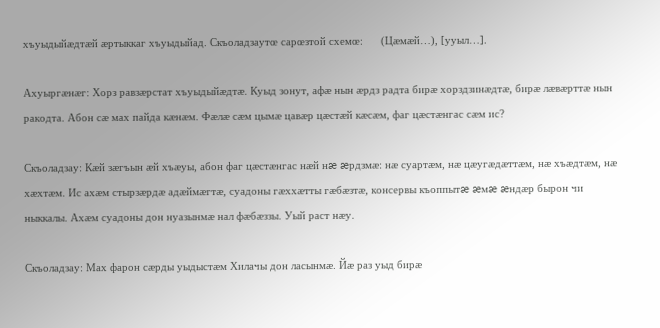хъуыдыйæдтæй æртыккаг хъуыдыйад. Скъоладзаутœ сарœзтой схемœ:      (Цæмæй…), [ууыл…].

Ахуыргæнæг: Хорз равзæрстат хъуыдыйæдтæ. Куыд зонут, афæ нын æрдз радта бирæ хорздзинæдтæ, бирæ лæвæрттæ нын ракодта. Абон сæ мах пайда кæнæм. Фæлæ сæм цымæ цавæр цæстæй кæсæм, фаг цæстæнгас сæм ис?

Скъоладзау: Кæй зæгъын æй хъæуы, абон фаг цæстæнгас нæй нæ æрдзмæ: нæ суартæм, нæ цæугæдæттæм, нæ хъæдтæм, нæ хæхтæм. Ис ахæм стырзæрдæ адæймæгтæ, суадоны гæххæтты гæбæзтæ, консервы къоппытæ æмæ æндæр бырон чи ныккалы. Ахæм суадоны дон нуазынмæ нал фæбæззы. Уый раст нæу.

Скъоладзау: Мах фарон сæрды уыдыстæм Хилачы дон ласынмæ. Йæ раз уыд бирæ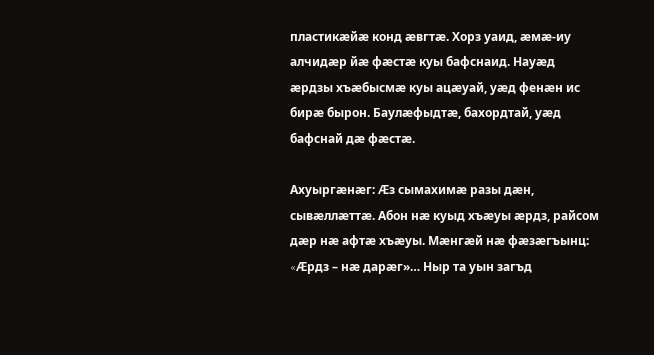пластикæйæ конд æвгтæ. Хорз уаид, æмæ-иу алчидæр йæ фæстæ куы бафснаид. Науæд æрдзы хъæбысмæ куы ацæуай, уæд фенæн ис бирæ бырон. Баулæфыдтæ, бахордтай, уæд бафснай дæ фæстæ.

Ахуыргæнæг: Æз сымахимæ разы дæн, сывæллæттæ. Абон нæ куыд хъæуы æрдз, райсом дæр нæ афтæ хъæуы. Мæнгæй нæ фæзæгъынц: «Æрдз – нæ дарæг»… Ныр та уын загъд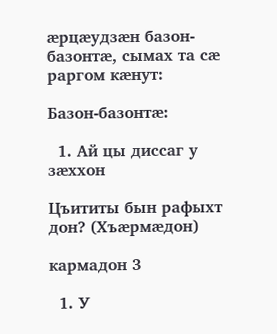æрцæудзæн базон-базонтæ, сымах та сæ раргом кæнут:

Базон-базонтæ:

  1. Ай цы диссаг у зæххон

Цъититы бын рафыхт дон? (Хъæрмæдон)

кармадон 3

  1. У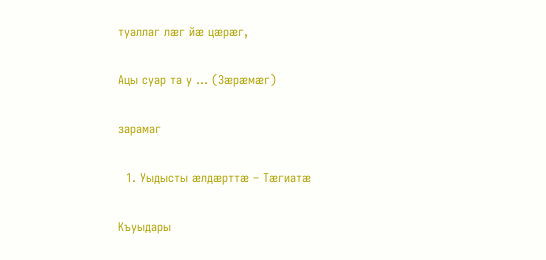туаллаг лæг йæ цæрæг,

Ацы суар та у … (Зæрæмæг)

зарамаг

  1. Уыдысты æлдæрттæ – Тæгиатæ

Къуыдары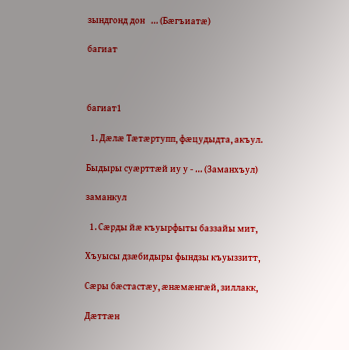зындгонд дон   … (Бæгъиатæ)

багиат



багиат1

  1. Дæлæ Тæтæртупп, фæцудыдта, акъул.

Быдыры суæрттæй иу у - … (Заманхъул)

заманкул

  1. Сæрды йæ къуырфыты баззайы мит,

Хъуысы дзæбидыры фындзы къуыззитт,

Сæры бæстастæу, æнæмæнгæй, зиллакк,

Дæттæн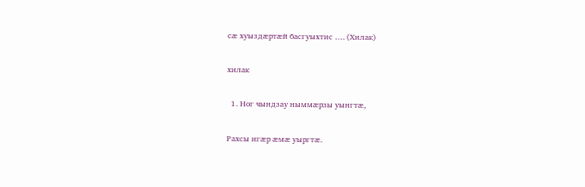сæ хуыздæртæй басгуыхтис …. (Хилак)

хилак

  1. Ног чындзау ныммæрзы уынгтæ,

Рахсы игæр æмæ уыргтæ.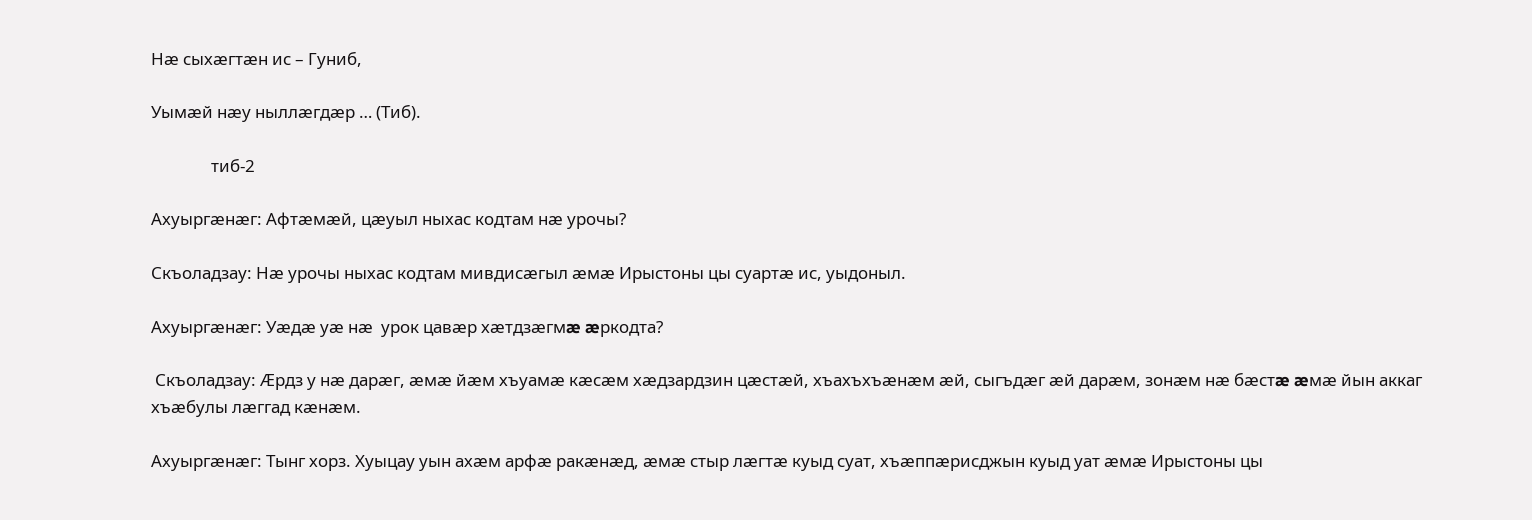Нæ сыхæгтæн ис – Гуниб,

Уымæй нæу ныллæгдæр … (Тиб).

               тиб-2

Ахуыргæнæг: Афтæмæй, цæуыл ныхас кодтам нæ урочы?

Скъоладзау: Нæ урочы ныхас кодтам мивдисæгыл æмæ Ирыстоны цы суартæ ис, уыдоныл.

Ахуыргæнæг: Уæдæ уæ нæ  урок цавæр хæтдзæгмæ æркодта?

 Скъоладзау: Æрдз у нæ дарæг, æмæ йæм хъуамæ кæсæм хæдзардзин цæстæй, хъахъхъæнæм æй, сыгъдæг æй дарæм, зонæм нæ бæстæ æмæ йын аккаг хъæбулы лæггад кæнæм.

Ахуыргæнæг: Тынг хорз. Хуыцау уын ахæм арфæ ракæнæд, æмæ стыр лæгтæ куыд суат, хъæппæрисджын куыд уат æмæ Ирыстоны цы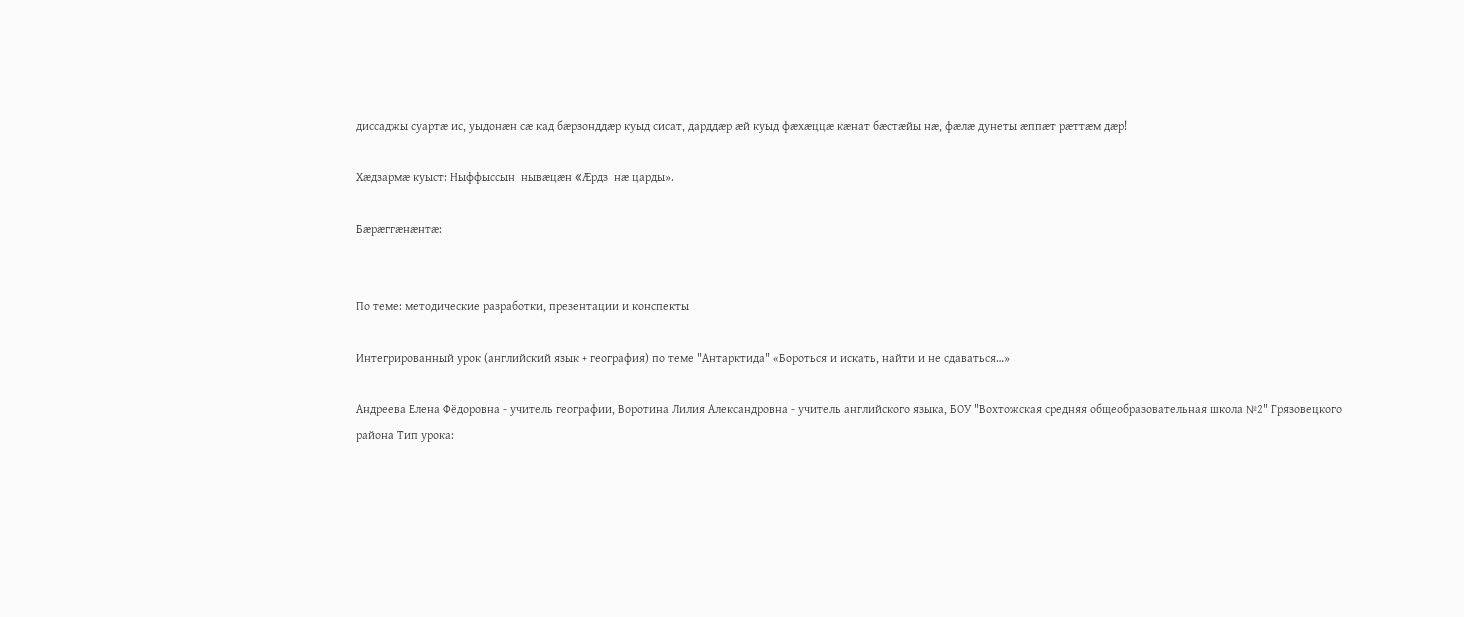диссаджы суартæ ис, уыдонæн сæ кад бæрзонддæр куыд сисат, дарддæр æй куыд фæхæццæ кæнат бæстæйы нæ, фæлæ дунеты æппæт рæттæм дæр!

Хæдзармæ куыст: Ныффыссын  нывæцæн «Æрдз  нæ царды».

Бæрæггæнæнтæ:


По теме: методические разработки, презентации и конспекты

Интегрированный урок (английский язык + география) по теме "Антарктида" «Бороться и искать, найти и не сдаваться…»

Андреева Елена Фёдоровна - учитель географии, Воротина Лилия Александровна - учитель английского языка, БОУ "Вохтожская средняя общеобразовательная школа №2" Грязовецкого района Тип урока: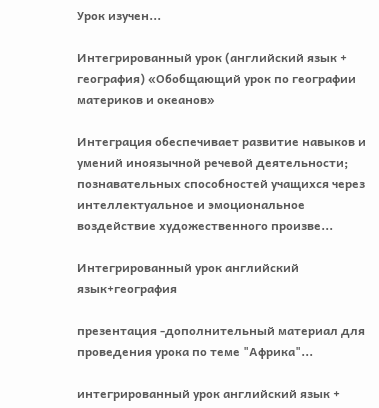Урок изучен...

Интегрированный урок (английский язык + география) «Обобщающий урок по географии материков и океанов»

Интеграция обеспечивает развитие навыков и умений иноязычной речевой деятельности; познавательных способностей учащихся через интеллектуальное и эмоциональное воздействие художественного произве...

Интегрированный урок английский язык+география

презентация -дополнительный материал для проведения урока по теме "Африка"...

интегрированный урок английский язык +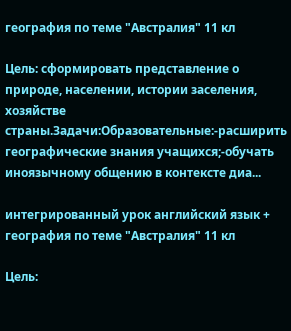география по теме "Австралия" 11 кл

Цель: сформировать представление о природе, населении, истории заселения, хозяйстве страны.Задачи:Образовательные:-расширить географические знания учащихся;-обучать иноязычному общению в контексте диа...

интегрированный урок английский язык + география по теме "Австралия" 11 кл

Цель: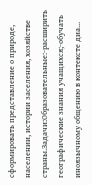сформировать представление о природе, населении, истории заселения, хозяйстве страны.Задачи:Образовательные:-расширить географические знания учащихся;-обучать иноязычному общению в контексте диа...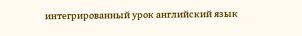интегрированный урок английский язык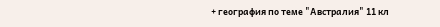+ география по теме "Австралия" 11 кл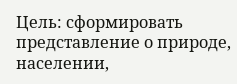Цель: сформировать представление о природе, населении,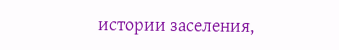истории заселения,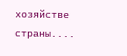хозяйстве страны....